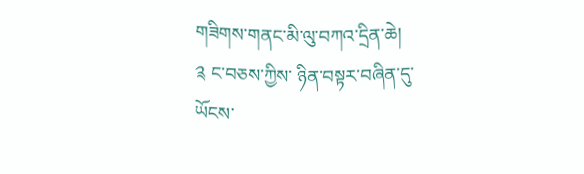གཟིགས་གནང་མི་ལུ་བཀའ་དྲིན་ཆེ།
༉ ང་བཅས་ཀྱིས་ ཉིན་བསྟར་བཞིན་དུ་
ཡོངས་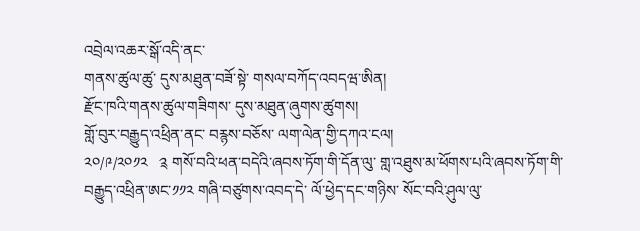འབྲེལ་འཆར་སྒོ་འདི་ནང་
གནས་ཚུལ་ཚུ་ དུས་མཐུན་བཟོ་སྟེ་ གསལ་བཀོད་འབདཝ་ཨིན།
རྫོང་ཁའི་གནས་ཚུལ་གཟིགས་ དུས་མཐུན་ཞུགས་ཚུགས།
གློ་བུར་བརྒྱུད་འཕྲིན་ནང་ བརྙས་བཅོས་ ལག་ལེན་གྱི་དཀའ་ངལ།
༢༠/༩/༢༠༡༢   ༉ གསོ་བའི་ཕན་བདེའི་ཞབས་ཏོག་གི་དོན་ལུ་ གླ་འཐུས་མ་ཕོགས་པའི་ཞབས་ཏོག་གི་བརྒྱུད་འཕྲིན་ཨང་༡༡༢ གཞི་བཙུགས་འབད་དེ་ ལོ་ཕྱེད་དང་གཉིས་ སོང་བའི་ཤུལ་ལུ་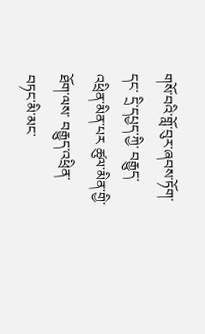གསོ་བའི་གློ་བུར་ཞབས་ཏོག་དང་ དྲི་དཔྱད་ཀྱི་ བརྒྱུད་འཕྲིན་མིན་པར ཚུལ་མིན་གྱི་ཐོག་ལས་ བརྒྱུད་འཕྲིན་བཏང་མི་མང་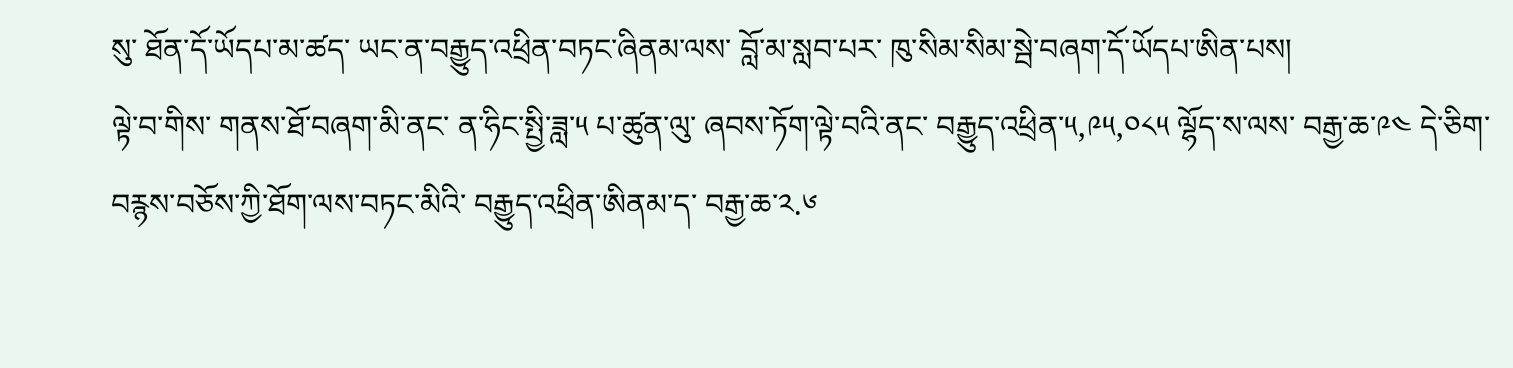སུ་ ཐོན་དོ་ཡོདཔ་མ་ཚད་ ཡང་ན་བརྒྱུད་འཕྲིན་བཏང་ཞིནམ་ལས་ བློ་མ་སླབ་པར་ ཁུ་སིམ་སིམ་སྦེ་བཞག་དོ་ཡོདཔ་ཨིན་པས།
ལྟེ་བ་གིས་ གནས་ཐོ་བཞག་མི་ནང་ ན་ཧིང་སྤྱི་ཟླ་༥ པ་ཚུན་ལུ་ ཞབས་ཏོག་ལྟེ་བའི་ནང་ བརྒྱུད་འཕྲིན་༥,༩༥,༠༨༥ ལྷོད་ས་ལས་ བརྒྱ་ཆ་༩༤ དེ་ཅིག་ བརྙས་བཅོས་ཀྱི་ཐོག་ལས་བཏང་མིའི་ བརྒྱུད་འཕྲིན་ཨིནམ་ད་ བརྒྱ་ཆ་༢.༦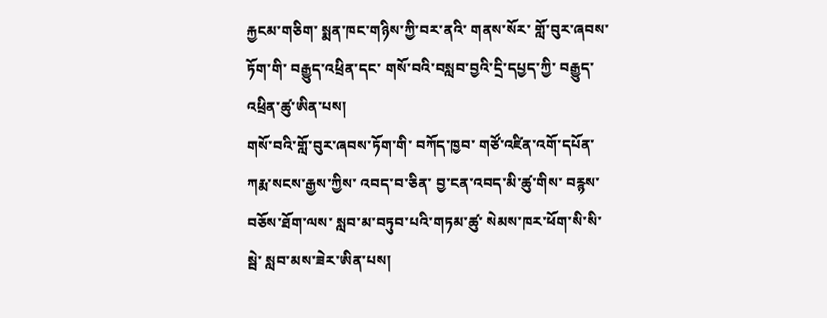རྐྱངམ་གཅིག་ སྨན་ཁང་གཉིས་ཀྱི་བར་ནའི་ གནས་སོར་ གློ་བུར་ཞབས་ཏོག་གི་ བརྒྱུད་འཕྲིན་དང་ གསོ་བའི་བསླབ་བྱའི་དྲི་དཔྱད་ཀྱི་ བརྒྱུད་འཕྲིན་ཚུ་ཨིན་པས།
གསོ་བའི་གློ་བུར་ཞབས་ཏོག་གི་ བཀོད་ཁྱབ་ གཙོ་འཛིན་འགོ་དཔོན་ ཀརྨ་སངས་རྒྱས་ཀྱིས་ འབད་བ་ཅིན་ བྱ་ངན་འབད་མི་ཚུ་གིས་ བརྙས་བཅོས་ཐོག་ལས་ སླབ་མ་བཏུབ་པའི་གཏམ་ཚུ་ སེམས་ཁར་ཕོག་སི་སི་སྦེ་ སླབ་མས་ཟེར་ཨིན་པས།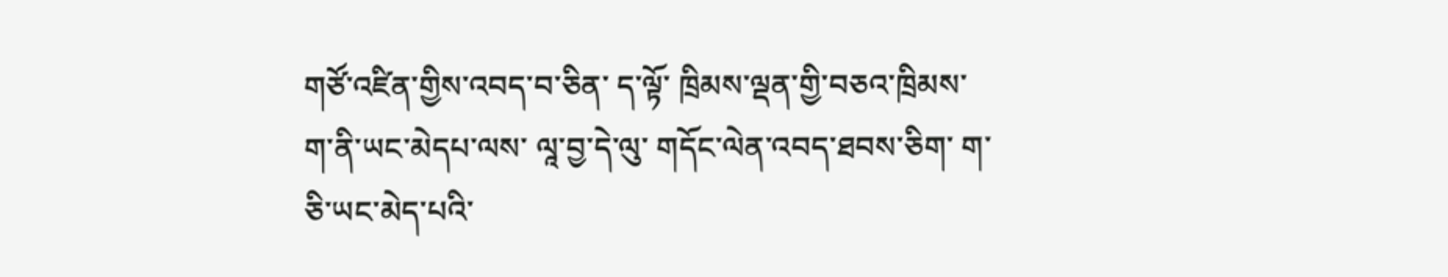གཙོ་འཛིན་གྱིས་འབད་བ་ཅིན་ ད་ལྟོ་ ཁྲིམས་ལྡན་གྱི་བཅའ་ཁྲིམས་ ག་ནི་ཡང་མེདཔ་ལས་ ལཱ་བྱ་དེ་ལུ་ གདོང་ལེན་འབད་ཐབས་ཅིག་ ག་ཅི་ཡང་མེད་པའི་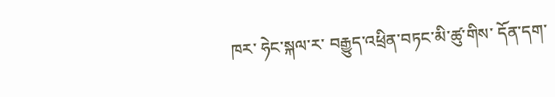ཁར་ ཧེང་སྐལ་ར་ བརྒྱུད་འཕྲིན་བཏང་མི་ཚུ་གིས་ དོན་དག་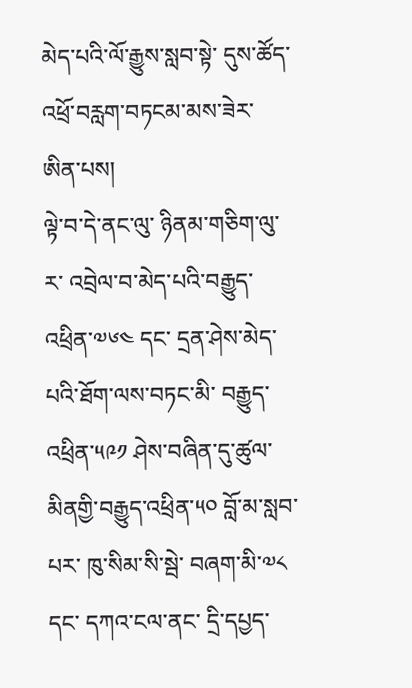མེད་པའི་ལོ་རྒྱུས་སླབ་སྟེ་ དུས་ཚོད་འཕྲོ་བརླག་བཏངམ་མས་ཟེར་ ཨིན་པས།
ལྟེ་བ་དེ་ནང་ལུ་ ཉིནམ་གཅིག་ལུ་ར་ འབྲེལ་བ་མེད་པའི་བརྒྱུད་འཕྲིན་༧༦༤ དང་ དྲན་ཤེས་མེད་པའི་ཐོག་ལས་བཏང་མི་ བརྒྱུད་འཕྲིན་༥༩༡ ཤེས་བཞིན་དུ་ཚུལ་མིནགྱི་བརྒྱུད་འཕྲིན་༥༠ བློ་མ་སླབ་པར་ ཁུ་སིམ་སི་སྦེ་ བཞག་མི་༧༨ དང་ དཀའ་ངལ་ནང་ དྲི་དཔྱད་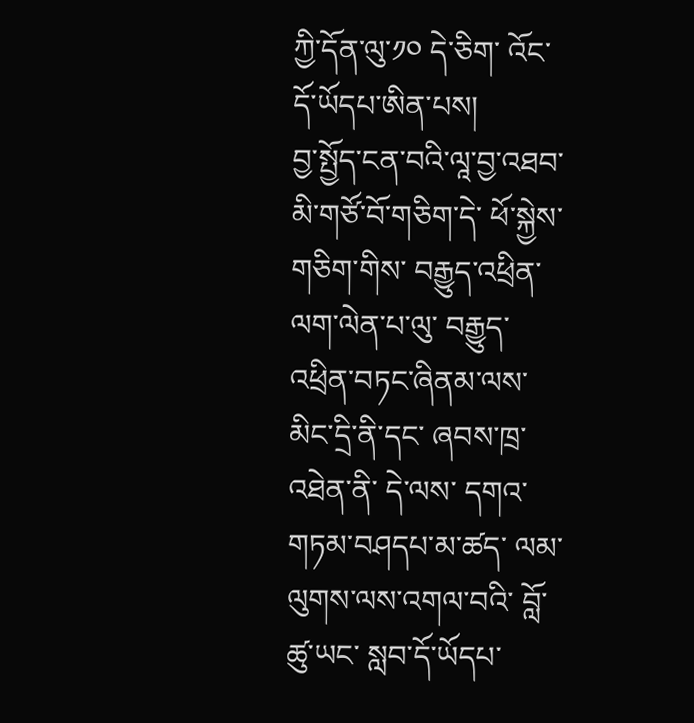ཀྱི་དོན་ལུ་༡༠ དེ་ཅིག་ འོང་དོ་ཡོདཔ་ཨིན་པས།
བྱ་སྤྱོད་ངན་བའི་ལཱ་བྱ་འཐབ་མི་གཙོ་བོ་གཅིག་དེ་ ཕོ་སྐྱེས་གཅིག་གིས་ བརྒྱུད་འཕྲིན་ལག་ལེན་པ་ལུ་ བརྒྱུད་འཕྲིན་བཏང་ཞིནམ་ལས་ མིང་དྲི་ནི་དང་ ཞབས་ཁྲ་འཐེན་ནི་ དེ་ལས་ དགའ་གཏམ་བཤདཔ་མ་ཚད་ ལམ་ལུགས་ལས་འགལ་བའི་ བློ་ཚུ་ཡང་ སླབ་དོ་ཡོདཔ་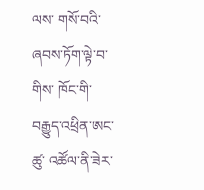ལས་ གསོ་བའི་ཞབས་ཏོག་ལྟེ་བ་གིས་ ཁོང་གི་བརྒྱུད་འཕྲིན་ཨང་ཚུ་ འཚོལ་ནི་ཟེར་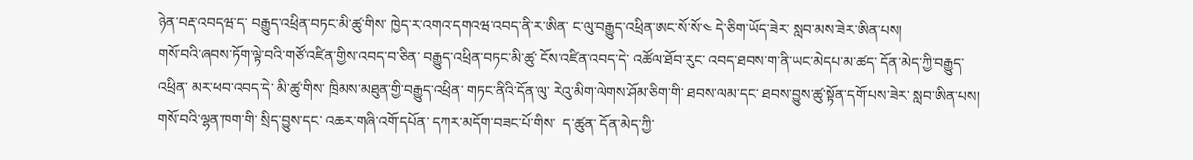ཉེན་བརྡ་འབདཝ་ད་ བརྒྱུད་འཕྲིན་བཏང་མི་ཚུ་གིས་ ཁྱེད་ར་འགའ་དགའཝ་འབད་ནི་ར་ཨིན་ ང་ལུ་བརྒྱུད་འཕྲིན་ཨང་སོ་སོ་༤ དེ་ཅིག་ཡོད་ཟེར་ སླབ་མས་ཟེར་ཨིན་པས།
གསོ་བའི་ཞབས་ཏོག་ལྟེ་བའི་གཙོ་འཛིན་གྱིས་འབད་བ་ཅིན་ བརྒྱུད་འཕྲིན་བཏང་མི་ཚུ་ ངོས་འཛིན་འབད་དེ་ འཚོལ་ཐོབ་རུང་ འབད་ཐབས་ག་ནི་ཡང་མེདཔ་མ་ཚད་ དོན་མེད་ཀྱི་བརྒྱུད་འཕྲིན་ མར་ཕབ་འབད་དེ་ མི་ཚུ་གིས་ ཁྲིམས་མཐུན་གྱི་བརྒྱུད་འཕྲིན་ གཏང་ནིའི་དོན་ལུ་ རེའུ་མིག་ལེགས་ཤོམ་ཅིག་གི་ ཐབས་ལམ་དང་ ཐབས་བྱུས་ཚུ་སྟོན་དགོ་པས་ཟེར་ སླབ་ཨིན་པས།
གསོ་བའི་ལྷན་ཁག་གི་ སྲིད་བྱུས་དང་ འཆར་གཞི་འགོ་དཔོན་ དཀར་མདོག་བཟང་པོ་གིས་  ད་ཚུན་ དོན་མེད་ཀྱི་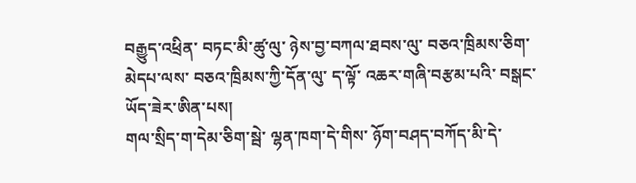བརྒྱུད་འཕྲིན་ བཏང་མི་ཚུ་ལུ་ ཉེས་བྱ་བཀལ་ཐབས་ལུ་ བཅའ་ཁྲིམས་ཅིག་མེདཔ་ལས་ བཅའ་ཁྲིམས་ཀྱི་དོན་ལུ་ ད་ལྟོ་ འཆར་གཞི་བརྩམ་པའི་ བསྒང་ ཡོད་ཟེར་ཨིན་པས།
གལ་སྲིད་ག་དེམ་ཅིག་སྦེ་ ལྷན་ཁག་དེ་གིས་ ཉོག་བཤད་བཀོད་མི་དེ་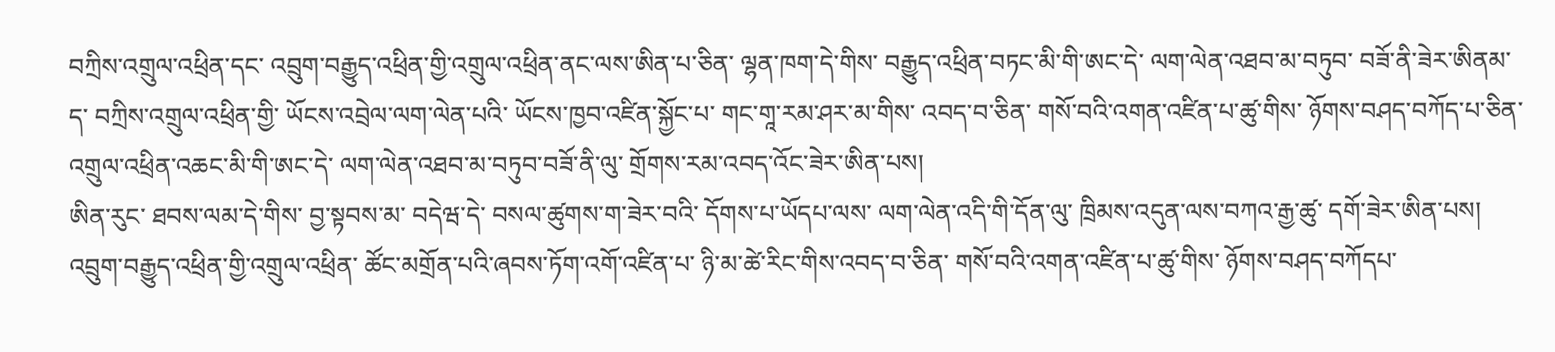བཀྲིས་འགྲུལ་འཕྲིན་དང་ འབྲུག་བརྒྱུད་འཕྲིན་གྱི་འགྲུལ་འཕྲིན་ནང་ལས་ཨིན་པ་ཅིན་ ལྷན་ཁག་དེ་གིས་ བརྒྱུད་འཕྲིན་བཏང་མི་གི་ཨང་དེ་ ལག་ལེན་འཐབ་མ་བཏུབ་ བཟོ་ནི་ཟེར་ཨིནམ་ད་ བཀྲིས་འགྲུལ་འཕྲིན་གྱི་ ཡོངས་འབྲེལ་ལག་ལེན་པའི་ ཡོངས་ཁྱབ་འཛིན་སྐྱོང་པ་ གང་གཱ་རམ་ཤར་མ་གིས་ འབད་བ་ཅིན་ གསོ་བའི་འགན་འཛིན་པ་ཚུ་གིས་ ཉོགས་བཤད་བཀོད་པ་ཅིན་ འགྲུལ་འཕྲིན་འཆང་མི་གི་ཨང་དེ་ ལག་ལེན་འཐབ་མ་བཏུབ་བཟོ་ནི་ལུ་ གྲོགས་རམ་འབད་འོང་ཟེར་ཨིན་པས།
ཨིན་རུང་ ཐབས་ལམ་དེ་གིས་ བྱ་སྟབས་མ་ བདེཝ་དེ་ བསལ་ཚུགས་ག་ཟེར་བའི་ དོགས་པ་ཡོདཔ་ལས་ ལག་ལེན་འདི་གི་དོན་ལུ་ ཁྲིམས་འདུན་ལས་བཀའ་རྒྱ་ཚུ་ དགོ་ཟེར་ཨིན་པས།
འབྲུག་བརྒྱུད་འཕྲིན་གྱི་འགྲུལ་འཕྲིན་ ཚོང་མགྲོན་པའི་ཞབས་ཏོག་འགོ་འཛིན་པ་ ཉི་མ་ཚེ་རིང་གིས་འབད་བ་ཅིན་ གསོ་བའི་འགན་འཛིན་པ་ཚུ་གིས་ ཉོགས་བཤད་བཀོདཔ་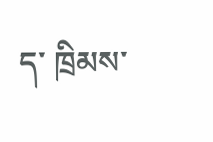ད་ ཁྲིམས་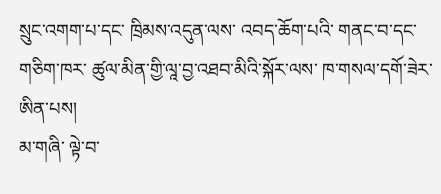སྲུང་འགག་པ་དང་ ཁྲིམས་འདུན་ལས་ འབད་ཆོག་པའི་ གནང་བ་དང་གཅིག་ཁར་ ཚུལ་མིན་གྱི་ལཱ་བྱ་འཐབ་མིའི་སྐོར་ལས་ ཁ་གསལ་དགོ་ཟེར་ཨིན་པས།
མ་གཞི་ ལྟེ་བ་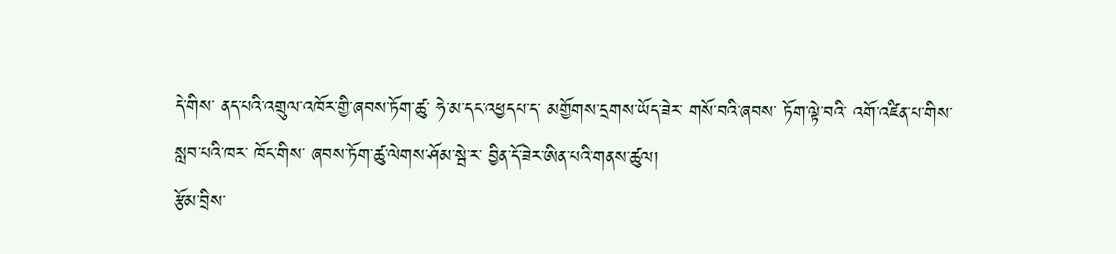དེ་གིས་ ནད་པའི་འགྲུལ་འཁོར་གྱི་ཞབས་ཏོག་ཚུ་ ཧེ་མ་དང་འཕྱདཔ་ད་ མགྱོགས་དྲགས་ཡོད་ཟེར་ གསོ་བའི་ཞབས་ ཏོག་ལྟེ་བའི་ འགོ་འཛིན་པ་གིས་སླབ་པའི་ཁར་ ཁོང་གིས་ ཞབས་ཏོག་ཚུ་ལེགས་ཤོམ་སྦེ་ར་ བྱིན་དོ་ཟེར་ཨིན་པའི་གནས་ཚུལ།
རྩོམ་བྲིས་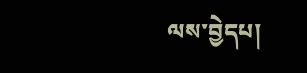ལས་བྱེདཔ།